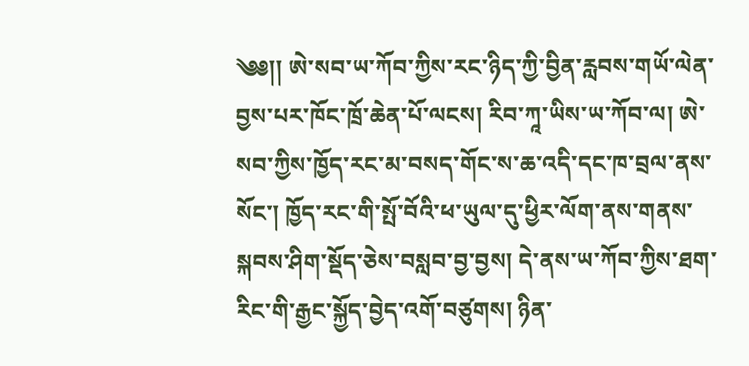༄༅།། ཨེ་སབ་ཡ་ཀོབ་ཀྱིས་རང་ཉིད་ཀྱི་བྱིན་རླབས་གཡོ་ལེན་བྱས་པར་ཁོང་ཁྲོ་ཆེན་པོ་ལངས། རིབ་ཀཱ་ཡིས་ཡ་ཀོབ་ལ། ཨེ་སབ་ཀྱིས་ཁྱོད་རང་མ་བསད་གོང་ས་ཆ་འདི་དང་ཁ་བྲལ་ནས་སོང་། ཁྱོད་རང་གི་སྤོ་བོའི་ཕ་ཡུལ་དུ་ཕྱིར་ལོག་ནས་གནས་སྐབས་ཤིག་སྡོད་ཅེས་བསླབ་བྱ་བྱས། དེ་ནས་ཡ་ཀོབ་ཀྱིས་ཐག་རིང་གི་རྒྱང་སྐྱོད་བྱེད་འགོ་བཙུགས། ཉིན་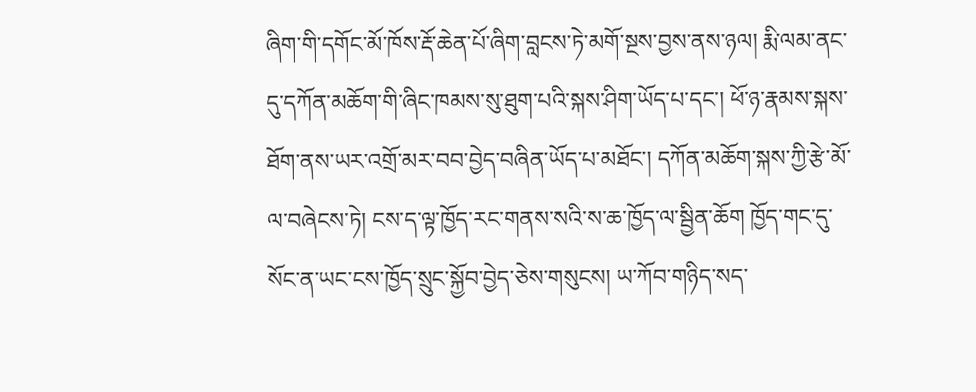ཞིག་གི་དགོང་མོ་ཁོས་རྡོ་ཆེན་པོ་ཞིག་བླངས་ཏེ་མགོ་སྔས་བྱས་ནས་ཉལ། རྨི་ལམ་ནང་དུ་དཀོན་མཆོག་གི་ཞིང་ཁམས་སུ་ཐུག་པའི་སྐས་ཤིག་ཡོད་པ་དང་། ཕོ་ཉ་རྣམས་སྐས་ཐོག་ནས་ཡར་འགྲོ་མར་བབ་བྱེད་བཞིན་ཡོད་པ་མཐོང་། དཀོན་མཆོག་སྐས་ཀྱི་རྩེ་མོ་ལ་བཞེངས་ཏེ། ངས་ད་ལྟ་ཁྱོད་རང་གནས་སའི་ས་ཆ་ཁྱོད་ལ་སྦྱིན་ཆོག ཁྱོད་གང་དུ་སོང་ན་ཡང་ངས་ཁྱོད་སྲུང་སྐྱོབ་བྱེད་ཅེས་གསུངས། ཡ་ཀོབ་གཉིད་སད་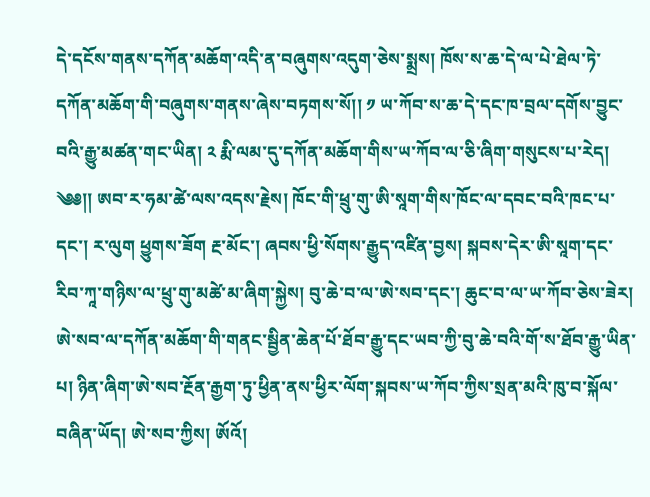དེ་དངོས་གནས་དཀོན་མཆོག་འདི་ན་བཞུགས་འདུག་ཅེས་སྨྲས། ཁོས་ས་ཆ་དེ་ལ་པེ་ཐེལ་ཏེ་དཀོན་མཆོག་གི་བཞུགས་གནས་ཞེས་བཏགས་སོ།། ༡ ཡ་ཀོབ་ས་ཆ་དེ་དང་ཁ་བྲལ་དགོས་བྱུང་བའི་རྒྱུ་མཚན་གང་ཡིན། ༢ རྨི་ལམ་དུ་དཀོན་མཆོག་གིས་ཡ་ཀོབ་ལ་ཅི་ཞིག་གསུངས་པ་རེད།
༄༅།། ཨབ་ར་ཧམ་ཚེ་ལས་འདས་རྗེས། ཁོང་གི་ཕྲུ་གུ་ཨི་སཱག་གིས་ཁོང་ལ་དབང་བའི་ཁང་པ་དང་། ར་ལུག ཕྱུགས་ཟོག རྔ་མོང་། ཞབས་ཕྱི་སོགས་རྒྱུད་འཛིན་བྱས། སྐབས་དེར་ཨི་སཱག་དང་རིབ་ཀཱ་གཉིས་ལ་ཕྲུ་གུ་མཚེ་མ་ཞིག་སྐྱེས། བུ་ཆེ་བ་ལ་ཨེ་སབ་དང་། ཆུང་བ་ལ་ཡ་ཀོབ་ཅེས་ཟེར། ཨེ་སབ་ལ་དཀོན་མཆོག་གི་གནང་སྦྱིན་ཆེན་པོ་ཐོབ་རྒྱུ་དང་ཡབ་ཀྱི་བུ་ཆེ་བའི་གོ་ས་ཐོབ་རྒྱུ་ཡིན་པ། ཉིན་ཞིག་ཨེ་སབ་རྔོན་རྒྱག་ཏུ་ཕྱིན་ནས་ཕྱིར་ལོག་སྐབས་ཡ་ཀོབ་ཀྱིས་སྲན་མའི་ཁུ་བ་སྐོལ་བཞིན་ཡོད། ཨེ་སབ་ཀྱིས། ཨོའོ།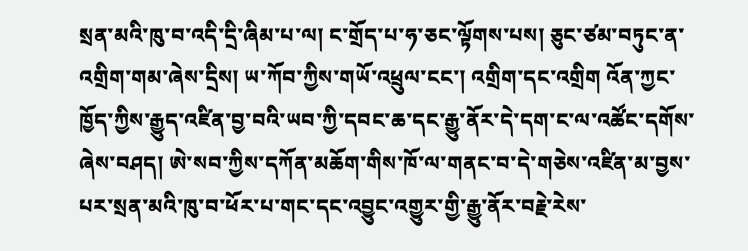སྲན་མའི་ཁུ་བ་འདི་དྲི་ཞིམ་པ་ལ། ང་གྲོད་པ་ཧ་ཅང་ལྟོགས་པས། ཅུང་ཙམ་བཏུང་ན་འགྲིག་གམ་ཞེས་དྲིས། ཡ་ཀོབ་ཀྱིས་གཡོ་འཕྲུལ་ངང་། འགྲིག་དང་འགྲིག འོན་ཀྱང་ཁྱོད་ཀྱིས་རྒྱུད་འཛིན་བྱ་བའི་ཡབ་ཀྱི་དབང་ཆ་དང་རྒྱུ་ནོར་དེ་དག་ང་ལ་འཚོང་དགོས་ཞེས་བཤད། ཨེ་སབ་ཀྱིས་དཀོན་མཆོག་གིས་ཁོ་ལ་གནང་བ་དེ་གཅེས་འཛིན་མ་བྱས་པར་སྲན་མའི་ཁུ་བ་ཕོར་པ་གང་དང་འབྱུང་འགྱུར་གྱི་རྒྱུ་ནོར་བརྗེ་རེས་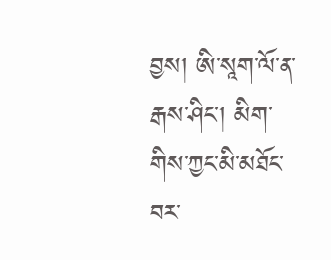བྱས། ཨི་སཱག་ལོ་ན་རྒས་ཤིང་། མིག་གིས་ཀྱང་མི་མཐོང་བར་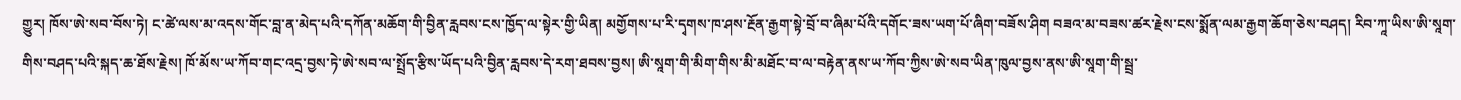གྱུར། ཁོས་ཨེ་སབ་བོས་ཏེ། ང་ཚེ་ལས་མ་འདས་གོང་བླ་ན་མེད་པའི་དཀོན་མཆོག་གི་བྱིན་རླབས་ངས་ཁྱོད་ལ་སྟེར་གྱི་ཡིན། མགྱོགས་པ་རི་དྭགས་ཁ་ཤས་རྔོན་རྒྱག་སྟེ་བྲོ་བ་ཞིམ་པོའི་དགོང་ཟས་ཡག་པོ་ཞིག་བཟོས་ཤིག བཟའ་མ་བཟས་ཚར་རྗེས་ངས་སྨོན་ལམ་རྒྱག་ཆོག་ཅེས་བཤད། རིབ་ཀཱ་ཡིས་ཨི་སཱག་གིས་བཤད་པའི་སྐད་ཆ་ཐོས་རྗེས། ཁོ་མོས་ཡ་ཀོབ་གང་འདྲ་བྱས་ཏེ་ཨེ་སབ་ལ་སྤྲོད་རྩིས་ཡོད་པའི་བྱིན་རླབས་དེ་རག་ཐབས་བྱས། ཨི་སཱག་གི་མིག་གིས་མི་མཐོང་བ་ལ་བརྟེན་ནས་ཡ་ཀོབ་ཀྱིས་ཨེ་སབ་ཡིན་ཁུལ་བྱས་ནས་ཨི་སཱག་གི་སྦྲ་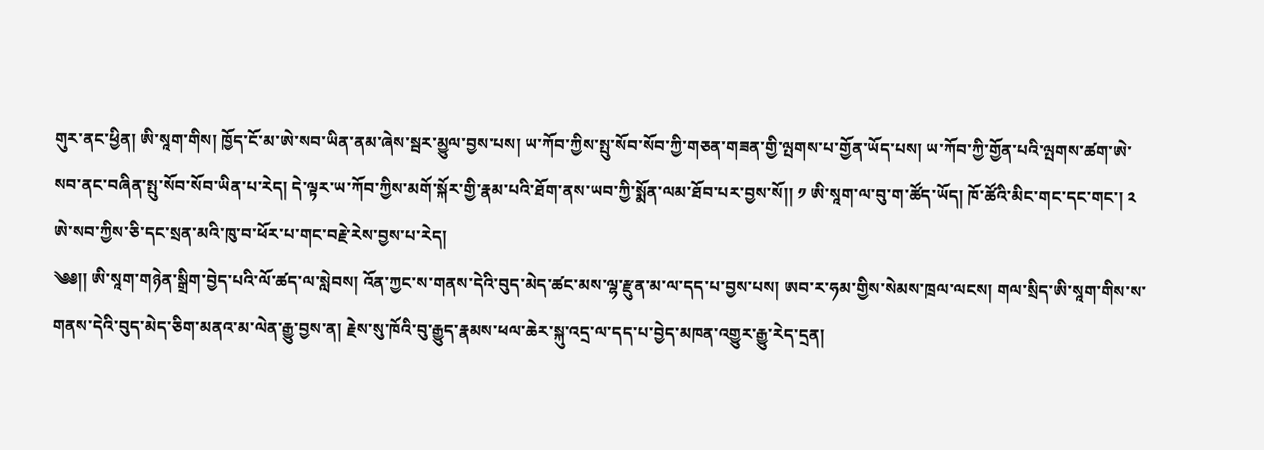གུར་ནང་ཕྱིན། ཨི་སཱག་གིས། ཁྱོད་ངོ་མ་ཨེ་སབ་ཡིན་ནམ་ཞེས་སྦར་མྱུལ་བྱས་པས། ཡ་ཀོབ་ཀྱིས་སྤུ་སོབ་སོབ་ཀྱི་གཅན་གཟན་གྱི་ལྤགས་པ་གྱོན་ཡོད་པས། ཡ་ཀོབ་ཀྱི་གྱོན་པའི་ལྤགས་ཚག་ཨེ་སབ་ནང་བཞིན་སྤུ་སོབ་སོབ་ཡིན་པ་རེད། དེ་ལྟར་ཡ་ཀོབ་ཀྱིས་མགོ་སྐོར་གྱི་རྣམ་པའི་ཐོག་ནས་ཡབ་ཀྱི་སྨོན་ལམ་ཐོབ་པར་བྱས་སོ།། ༡ ཨི་སཱག་ལ་བུ་ག་ཚོད་ཡོད། ཁོ་ཚོའི་མིང་གང་དང་གང་། ༢ ཨེ་སབ་ཀྱིས་ཅི་དང་སྲན་མའི་ཁུ་བ་ཕོར་པ་གང་བརྗེ་རེས་བྱས་པ་རེད།
༄༅།། ཨི་སཱག་གཉེན་སྒྲིག་བྱེད་པའི་ལོ་ཚད་ལ་སླེབས། འོན་ཀྱང་ས་གནས་དེའི་བུད་མེད་ཚང་མས་ལྷ་རྫུན་མ་ལ་དད་པ་བྱས་པས། ཨབ་ར་ཧམ་གྱིས་སེམས་ཁྲལ་ལངས། གལ་སྲིད་ཨི་སཱག་གིས་ས་གནས་དེའི་བུད་མེད་ཅིག་མནའ་མ་ལེན་རྒྱུ་བྱས་ན། རྗེས་སུ་ཁོའི་བུ་རྒྱུད་རྣམས་ཕལ་ཆེར་སྐུ་འདྲ་ལ་དད་པ་བྱེད་མཁན་འགྱུར་རྒྱུ་རེད་དྲན།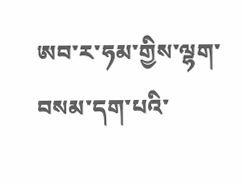ཨབ་ར་ཧམ་གྱིས་ལྷག་བསམ་དག་པའི་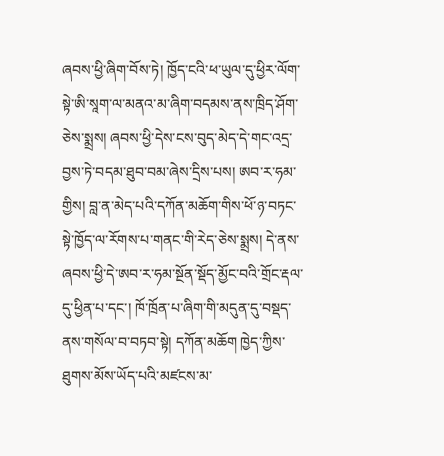ཞབས་ཕྱི་ཞིག་བོས་ཏེ། ཁྱོད་ངའི་ཕ་ཡུལ་དུ་ཕྱིར་ལོག་སྟེ་ཨི་སཱག་ལ་མནའ་མ་ཞིག་བདམས་ནས་ཁྲིད་ཤོག་ཅེས་སྨྲས། ཞབས་ཕྱི་དེས་ངས་བུད་མེད་དེ་གང་འདྲ་བྱས་ཏེ་བདམ་ཐུབ་བམ་ཞེས་དྲིས་པས། ཨབ་ར་ཧམ་གྱིས། བླ་ན་མེད་པའི་དཀོན་མཆོག་གིས་ཕོ་ཉ་བཏང་སྟེ་ཁྱོད་ལ་རོགས་པ་གནང་གི་རེད་ཅེས་སྨྲས། དེ་ནས་ཞབས་ཕྱི་དེ་ཨབ་ར་ཧམ་སྔོན་སྡོད་མྱོང་བའི་གྲོང་རྡལ་དུ་ཕྱིན་པ་དང་། ཁོ་ཁྲོན་པ་ཞིག་གི་མདུན་དུ་བསྡད་ནས་གསོལ་བ་བཏབ་སྟེ། དཀོན་མཆོག ཁྱེད་ཀྱིས་ཐུགས་མོས་ཡོད་པའི་མཛངས་མ་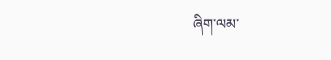ཞིག་ལམ་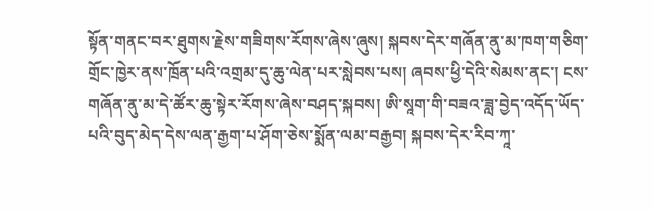སྟོན་གནང་བར་ཐུགས་རྗེས་གཟིགས་རོགས་ཞེས་ཞུས། སྐབས་དེར་གཞོན་ནུ་མ་ཁག་གཅིག་གྲོང་ཁྱེར་ནས་ཁྲོན་པའི་འགྲམ་དུ་ཆུ་ལེན་པར་སླེབས་པས། ཞབས་ཕྱི་དེའི་སེམས་ནང་། ངས་གཞོན་ནུ་མ་དེ་ཚོར་ཆུ་སྟེར་རོགས་ཞེས་བཤད་སྐབས། ཨི་སཱག་གི་བཟའ་ཟླ་བྱེད་འདོད་ཡོད་པའི་བུད་མེད་དེས་ལན་རྒྱག་པ་ཤོག་ཅེས་སྨོན་ལམ་བརྒྱབ། སྐབས་དེར་རིབ་ཀཱ་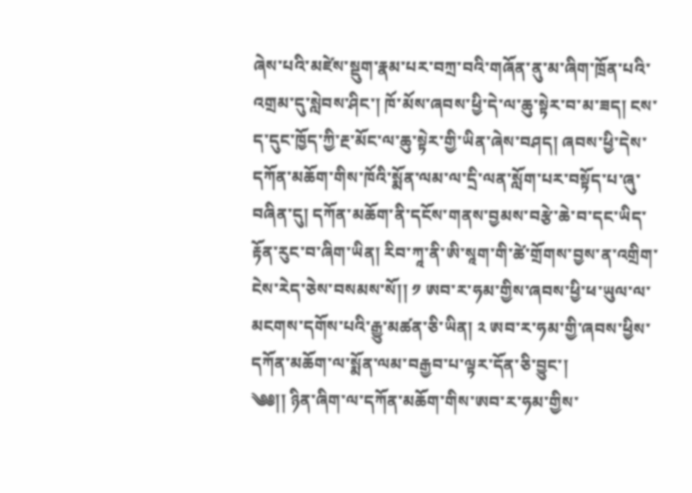ཞེས་པའི་མཛེས་སྡུག་རྣམ་པར་བཀྲ་བའི་གཞོན་ནུ་མ་ཞིག་ཁྲོན་པའི་འགྲམ་དུ་སླེབས་ཤིང་། ཁོ་མོས་ཞབས་ཕྱི་དེ་ལ་ཆུ་སྟེར་བ་མ་ཟད། ངས་ད་དུང་ཁྱོད་ཀྱི་རྔ་མོང་ལ་ཆུ་སྟེར་གྱི་ཡིན་ཞེས་བཤད། ཞབས་ཕྱི་དེས་དཀོན་མཆོག་གིས་ཁོའི་སྨོན་ལམ་ལ་དྲི་ལན་སློག་པར་བསྟོད་པ་ཞུ་བཞིན་དུ། དཀོན་མཆོག་ནི་དངོས་གནས་བྱམས་བརྩེ་ཆེ་བ་དང་ཡིད་རྟོན་རུང་བ་ཞིག་ཡིན། རིབ་ཀཱ་ནི་ཨི་སཱག་གི་ཚེ་གྲོགས་བྱས་ན་འགྲིག་ངེས་རེད་ཅེས་བསམས་སོ།། ༡ ཨབ་ར་ཧམ་གྱིས་ཞབས་ཕྱི་ཕ་ཡུལ་ལ་མངགས་དགོས་པའི་རྒྱུ་མཚན་ཅི་ཡིན། ༢ ཨབ་ར་ཧམ་གྱི་ཞབས་ཕྱིས་དཀོན་མཆོག་ལ་སྨོན་ལམ་བརྒྱབ་པ་ལྟར་དོན་ཅི་བྱུང་།
༄༅།། ཉིན་ཞིག་ལ་དཀོན་མཆོག་གིས་ཨབ་ར་ཧམ་གྱིས་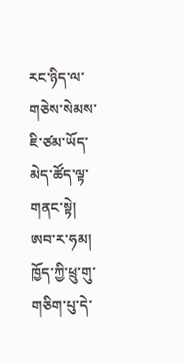རང་ཉིད་ལ་གཅེས་སེམས་ཇི་ཙམ་ཡོད་མེད་ཚོད་ལྟ་གནང་སྟེ། ཨབ་ར་ཧམ། ཁྱོད་ཀྱི་ཕྲུ་གུ་གཅིག་པུ་དེ་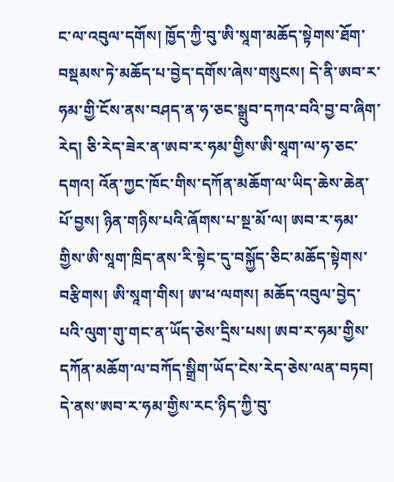ང་ལ་འབུལ་དགོས། ཁྱོད་ཀྱི་བུ་ཨི་སཱག་མཆོད་སྟེགས་ཐོག་བསྡམས་ཏེ་མཆོད་པ་བྱེད་དགོས་ཞེས་གསུངས། དེ་ནི་ཨབ་ར་ཧམ་གྱི་ངོས་ནས་བཤད་ན་ཧ་ཅང་སྒྲུབ་དཀའ་བའི་བྱ་བ་ཞིག་རེད། ཅི་རེད་ཟེར་ན་ཨབ་ར་ཧམ་གྱིས་ཨི་སཱག་ལ་ཧ་ཅང་དགའ། འོན་ཀྱང་ཁོང་གིས་དཀོན་མཆོག་ལ་ཡིད་ཆེས་ཆེན་པོ་བྱས། ཉིན་གཉིས་པའི་ཞོགས་པ་སྔ་མོ་ལ། ཨབ་ར་ཧམ་གྱིས་ཨི་སཱག་ཁྲིད་ནས་རི་སྟེང་དུ་བསྐྱོད་ཅིང་མཆོད་སྟེགས་བརྩིགས། ཨི་སཱག་གིས། ཨ་ཕ་ལགས། མཆོད་འབུལ་བྱེད་པའི་ལུག་གུ་གང་ན་ཡོད་ཅེས་དྲིས་པས། ཨབ་ར་ཧམ་གྱིས་དཀོན་མཆོག་ལ་བཀོད་སྒྲིག་ཡོད་ངེས་རེད་ཅེས་ལན་བཏབ། དེ་ནས་ཨབ་ར་ཧམ་གྱིས་རང་ཉིད་ཀྱི་བུ་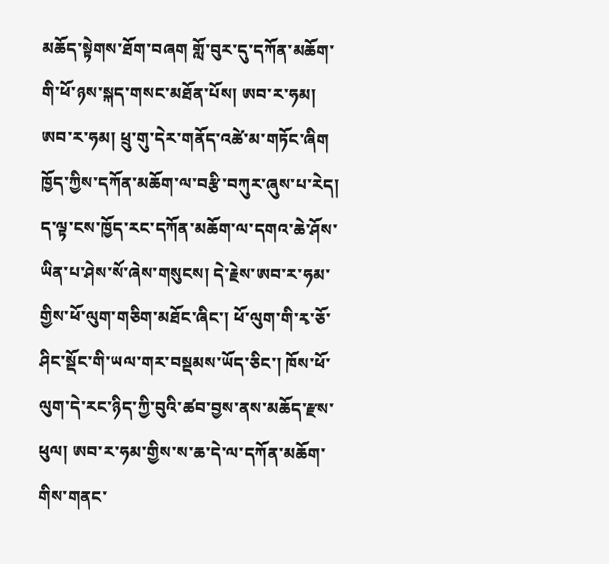མཆོད་སྟེགས་ཐོག་བཞག གློ་བུར་དུ་དཀོན་མཆོག་གི་ཕོ་ཉས་སྐད་གསང་མཐོན་པོས། ཨབ་ར་ཧམ། ཨབ་ར་ཧམ། ཕྲུ་གུ་དེར་གནོད་འཚེ་མ་གཏོང་ཞིག ཁྱོད་ཀྱིས་དཀོན་མཆོག་ལ་བརྩི་བཀུར་ཞུས་པ་རེད། ད་ལྟ་ངས་ཁྱོད་རང་དཀོན་མཆོག་ལ་དགའ་ཆེ་ཤོས་ཡིན་པ་ཤེས་སོ་ཞེས་གསུངས། དེ་རྗེས་ཨབ་ར་ཧམ་གྱིས་ཕོ་ལུག་གཅིག་མཐོང་ཞིང་། ཕོ་ལུག་གི་རྭ་ཅོ་ཤིང་སྡོང་གི་ཡལ་གར་བསྡམས་ཡོད་ཅིང་། ཁོས་ཕོ་ལུག་དེ་རང་ཉིད་ཀྱི་བུའི་ཚབ་བྱས་ནས་མཆོད་རྫས་ཕུལ། ཨབ་ར་ཧམ་གྱིས་ས་ཆ་དེ་ལ་དཀོན་མཆོག་གིས་གནང་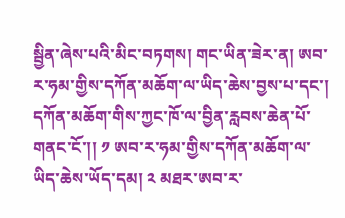སྦྱིན་ཞེས་པའི་མིང་བཏགས། གང་ཡིན་ཟེར་ན། ཨབ་ར་ཧམ་གྱིས་དཀོན་མཆོག་ལ་ཡིད་ཆེས་བྱས་པ་དང་། དཀོན་མཆོག་གིས་ཀྱང་ཁོ་ལ་བྱིན་རླབས་ཆེན་པོ་གནང་ངོ་།། ༡ ཨབ་ར་ཧམ་གྱིས་དཀོན་མཆོག་ལ་ཡིད་ཆེས་ཡོད་དམ། ༢ མཐར་ཨབ་ར་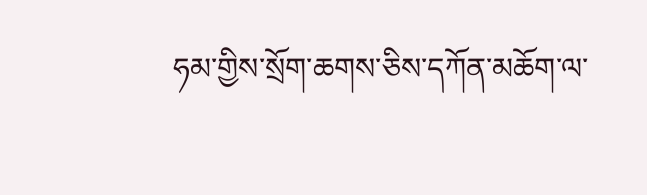ཧམ་གྱིས་སྲོག་ཆགས་ཅིས་དཀོན་མཆོག་ལ་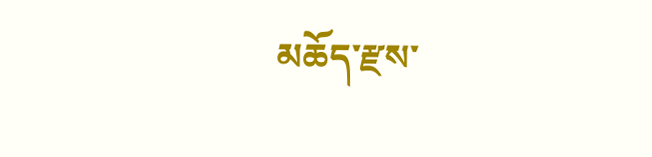མཆོད་རྫས་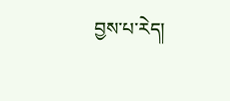བྱས་པ་རེད།